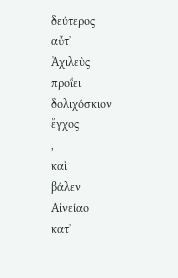δεύτερος
αὖτʼ
Ἀχιλεὺς
προΐει
δολιχόσκιον
ἔγχος
,
καὶ
βάλεν
Αἰνείαο
κατʼ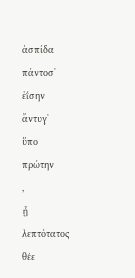ἀσπίδα
πάντοσʼ
ἐΐσην
ἄντυγʼ
ὕπο
πρώτην
,
ᾗ
λεπτότατος
θέε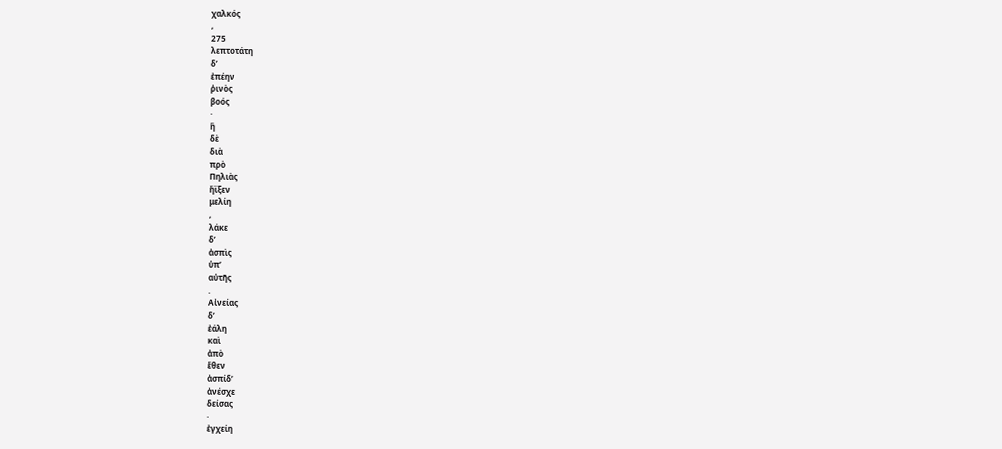χαλκός
,
275
λεπτοτάτη
δʼ
ἐπέην
ῥινὸς
βοός
·
ἣ
δὲ
διὰ
πρὸ
Πηλιὰς
ἤϊξεν
μελίη
,
λάκε
δʼ
ἀσπὶς
ὑπʼ
αὐτῆς
.
Αἰνείας
δʼ
ἐάλη
καὶ
ἀπὸ
ἕθεν
ἀσπίδʼ
ἀνέσχε
δείσας
·
ἐγχείη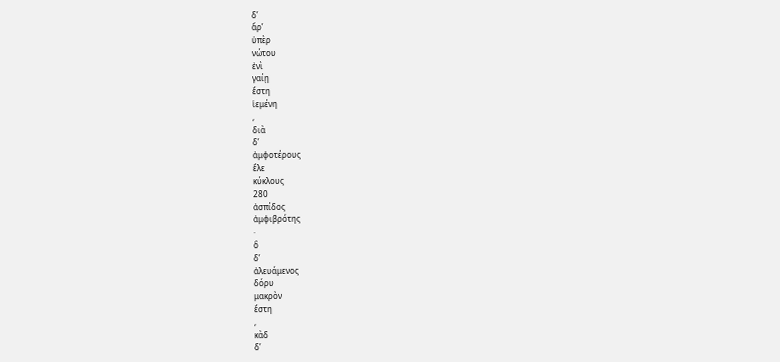δʼ
ἄρʼ
ὑπὲρ
νώτου
ἐνὶ
γαίῃ
ἔστη
ἱεμένη
,
διὰ
δʼ
ἀμφοτέρους
ἕλε
κύκλους
280
ἀσπίδος
ἀμφιβρότης
·
ὃ
δʼ
ἀλευάμενος
δόρυ
μακρὸν
ἔστη
,
κὰδ
δʼ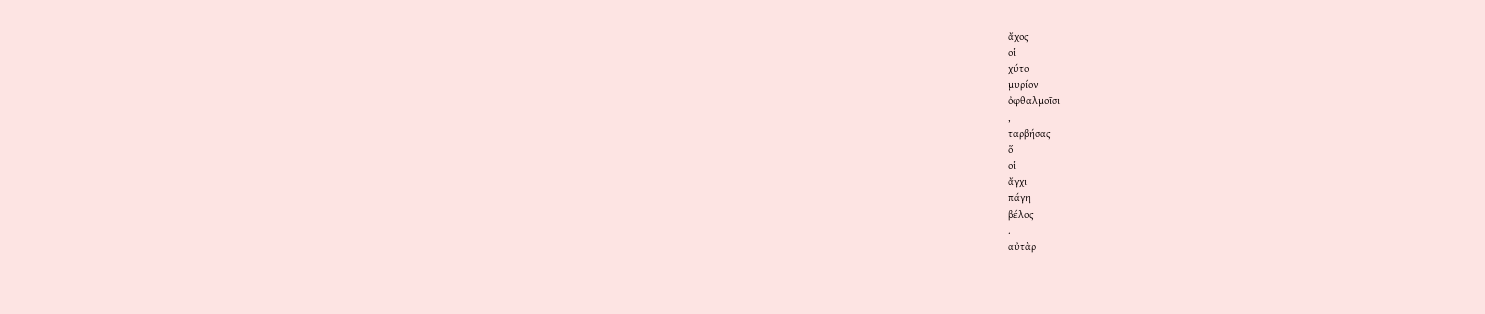ἄχος
οἱ
χύτο
μυρίον
ὀφθαλμοῖσι
,
ταρβήσας
ὅ
οἱ
ἄγχι
πάγη
βέλος
.
αὐτὰρ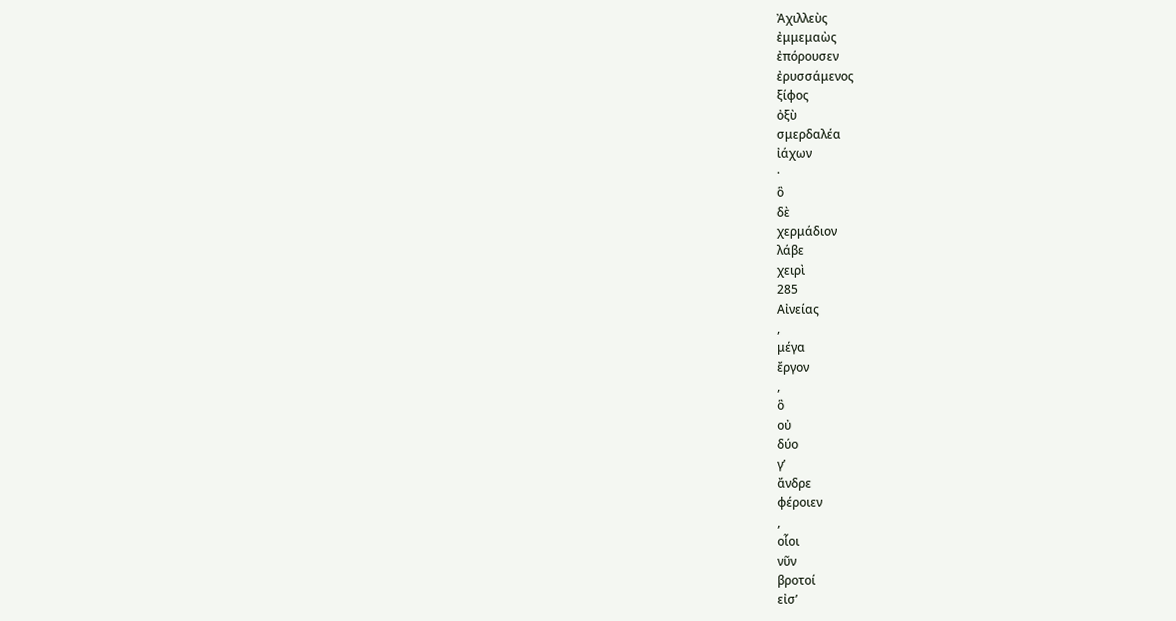Ἀχιλλεὺς
ἐμμεμαὼς
ἐπόρουσεν
ἐρυσσάμενος
ξίφος
ὀξὺ
σμερδαλέα
ἰάχων
·
ὃ
δὲ
χερμάδιον
λάβε
χειρὶ
285
Αἰνείας
,
μέγα
ἔργον
,
ὃ
οὐ
δύο
γʼ
ἄνδρε
φέροιεν
,
οἷοι
νῦν
βροτοί
εἰσʼ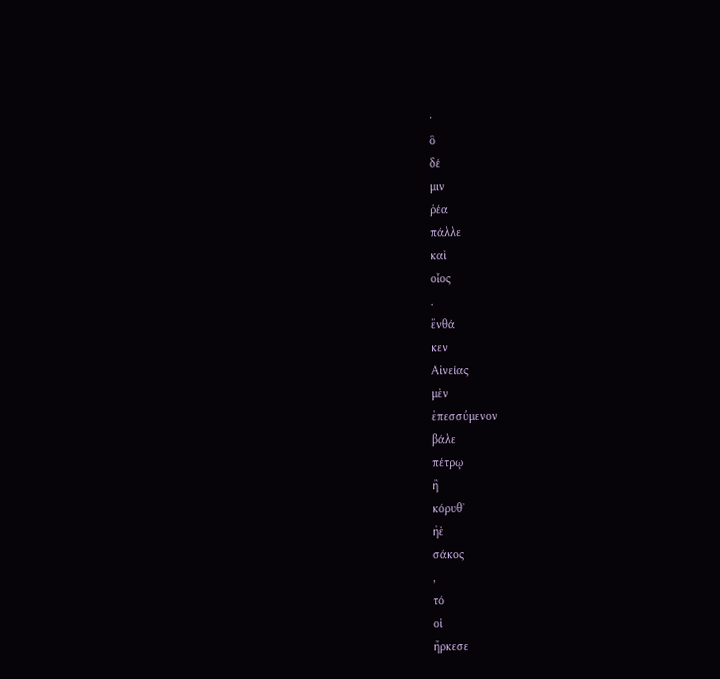·
ὃ
δέ
μιν
ῥέα
πάλλε
καὶ
οἶος
.
ἔνθά
κεν
Αἰνείας
μὲν
ἐπεσσύμενον
βάλε
πέτρῳ
ἢ
κόρυθʼ
ἠὲ
σάκος
,
τό
οἱ
ἤρκεσε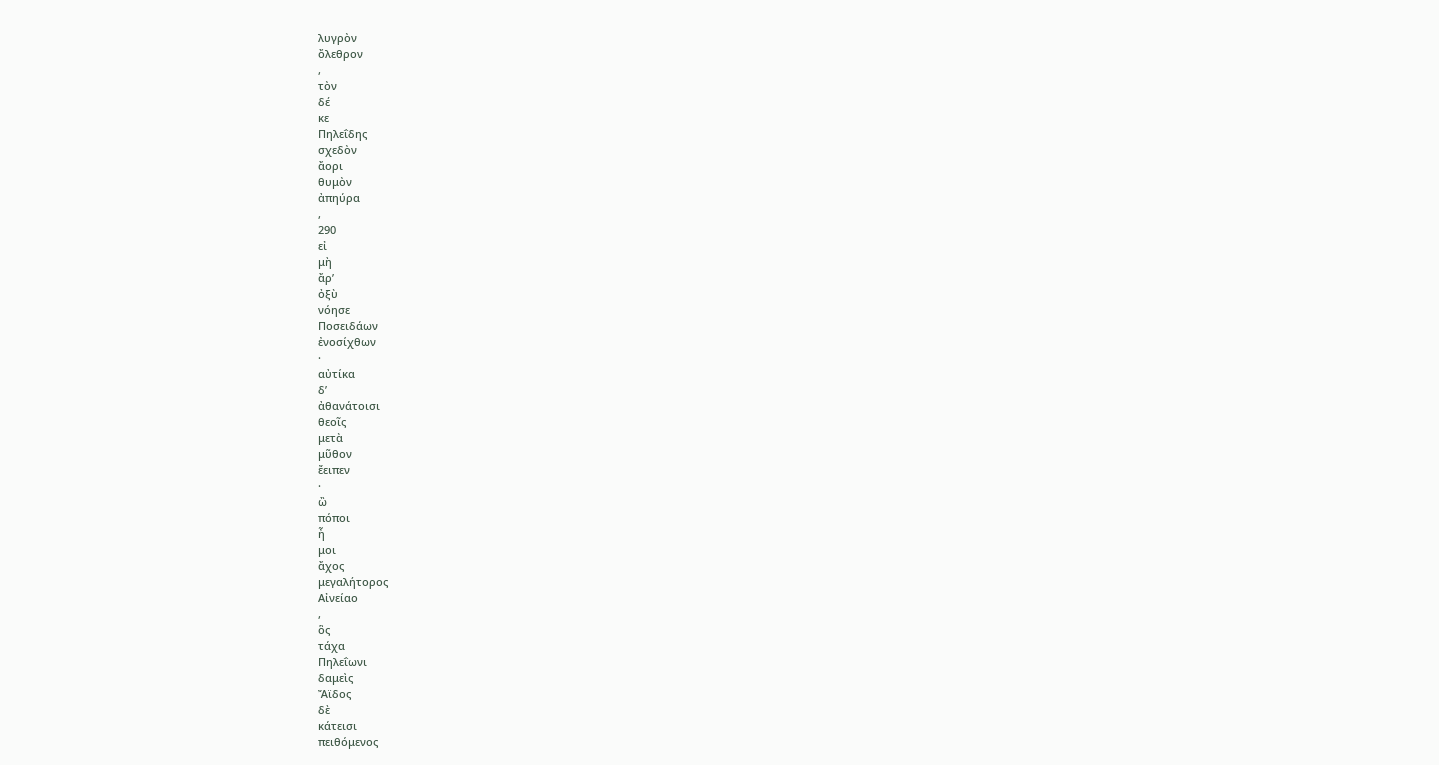λυγρὸν
ὄλεθρον
,
τὸν
δέ
κε
Πηλεΐδης
σχεδὸν
ἄορι
θυμὸν
ἀπηύρα
,
290
εἰ
μὴ
ἄρʼ
ὀξὺ
νόησε
Ποσειδάων
ἐνοσίχθων
·
αὐτίκα
δʼ
ἀθανάτοισι
θεοῖς
μετὰ
μῦθον
ἔειπεν
·
ὢ
πόποι
ἦ
μοι
ἄχος
μεγαλήτορος
Αἰνείαο
,
ὃς
τάχα
Πηλεΐωνι
δαμεὶς
Ἄϊδος
δὲ
κάτεισι
πειθόμενος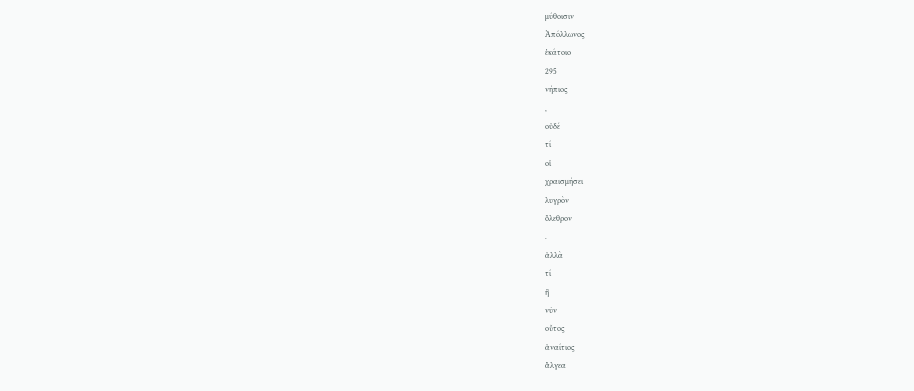μύθοισιν
Ἀπόλλωνος
ἑκάτοιο
295
νήπιος
,
οὐδέ
τί
οἱ
χραισμήσει
λυγρὸν
ὄλεθρον
.
ἀλλὰ
τί
ἢ
νῦν
οὗτος
ἀναίτιος
ἄλγεα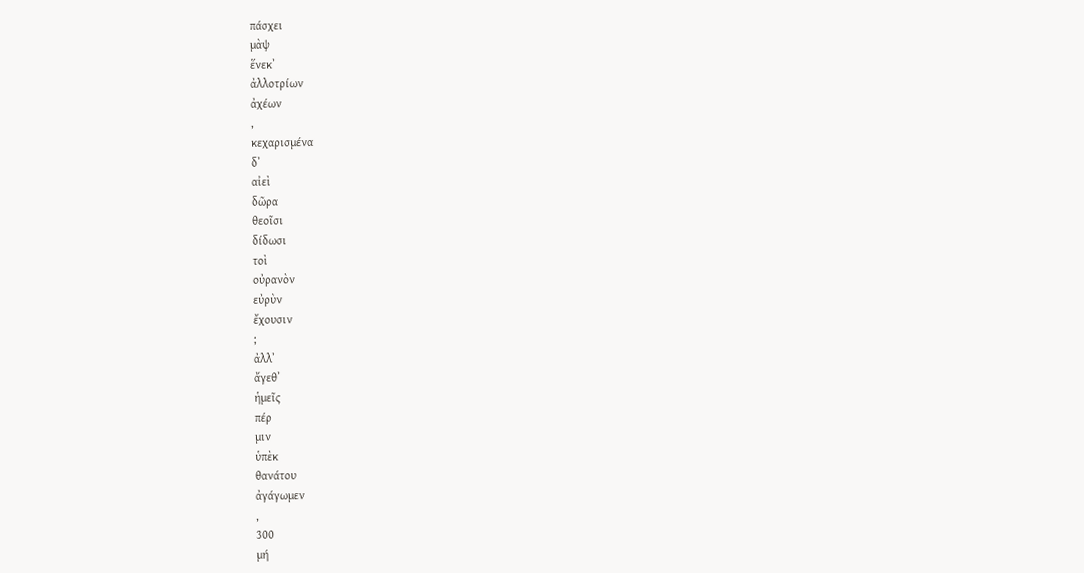πάσχει
μὰψ
ἕνεκʼ
ἀλλοτρίων
ἀχέων
,
κεχαρισμένα
δʼ
αἰεὶ
δῶρα
θεοῖσι
δίδωσι
τοὶ
οὐρανὸν
εὐρὺν
ἔχουσιν
;
ἀλλʼ
ἄγεθʼ
ἡμεῖς
πέρ
μιν
ὑπὲκ
θανάτου
ἀγάγωμεν
,
300
μή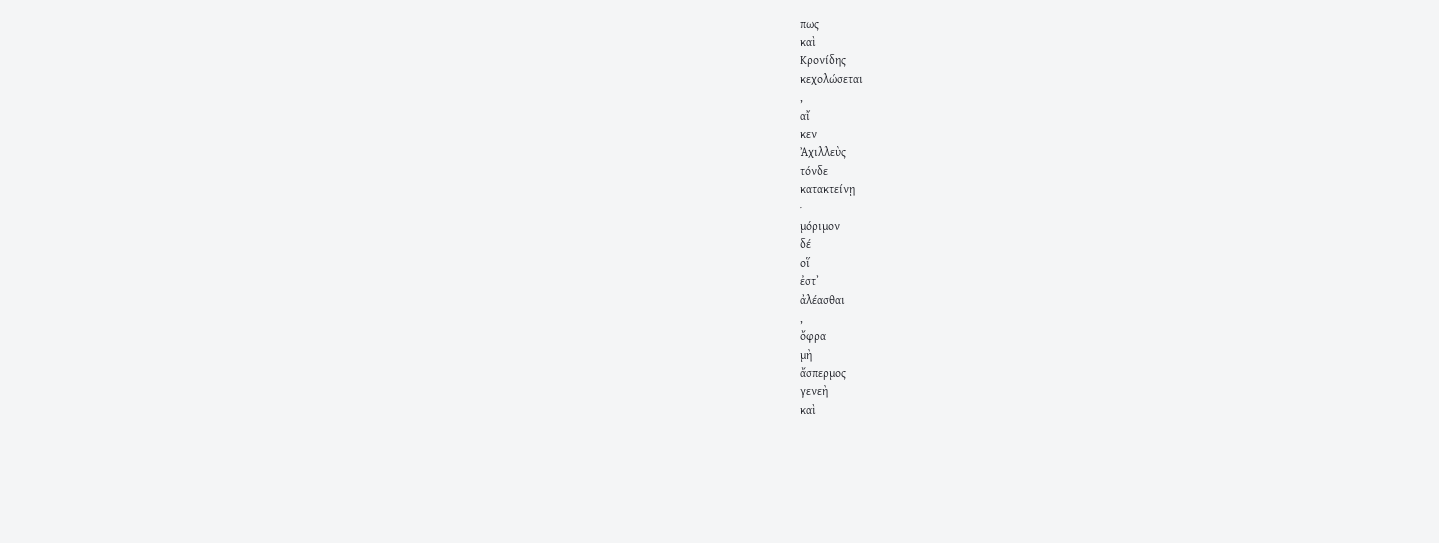πως
καὶ
Κρονίδης
κεχολώσεται
,
αἴ
κεν
Ἀχιλλεὺς
τόνδε
κατακτείνῃ
·
μόριμον
δέ
οἵ
ἐστʼ
ἀλέασθαι
,
ὄφρα
μὴ
ἄσπερμος
γενεὴ
καὶ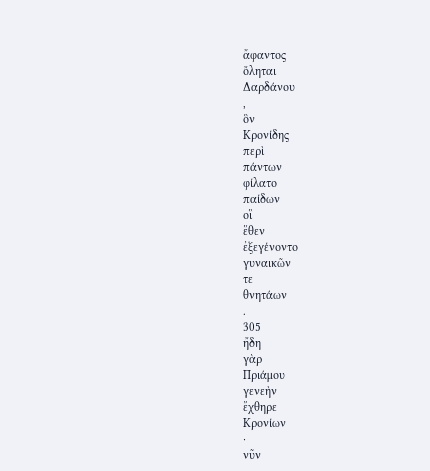ἄφαντος
ὄληται
Δαρδάνου
,
ὃν
Κρονίδης
περὶ
πάντων
φίλατο
παίδων
οἳ
ἕθεν
ἐξεγένοντο
γυναικῶν
τε
θνητάων
.
305
ἤδη
γὰρ
Πριάμου
γενεὴν
ἔχθηρε
Κρονίων
·
νῦν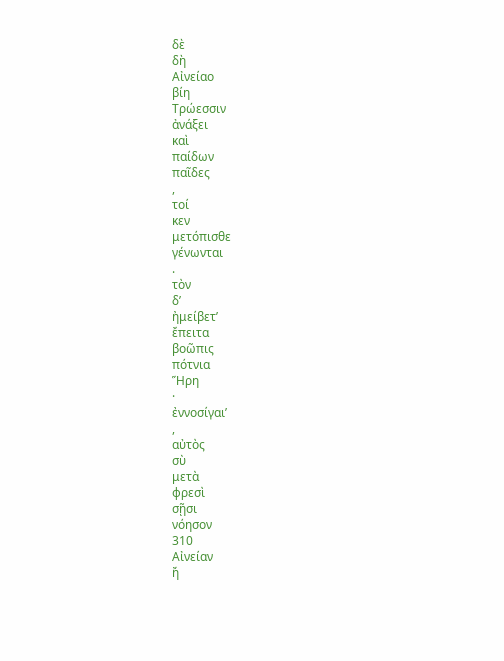δὲ
δὴ
Αἰνείαο
βίη
Τρώεσσιν
ἀνάξει
καὶ
παίδων
παῖδες
,
τοί
κεν
μετόπισθε
γένωνται
.
τὸν
δʼ
ἠμείβετʼ
ἔπειτα
βοῶπις
πότνια
Ἥρη
·
ἐννοσίγαιʼ
,
αὐτὸς
σὺ
μετὰ
φρεσὶ
σῇσι
νόησον
310
Αἰνείαν
ἤ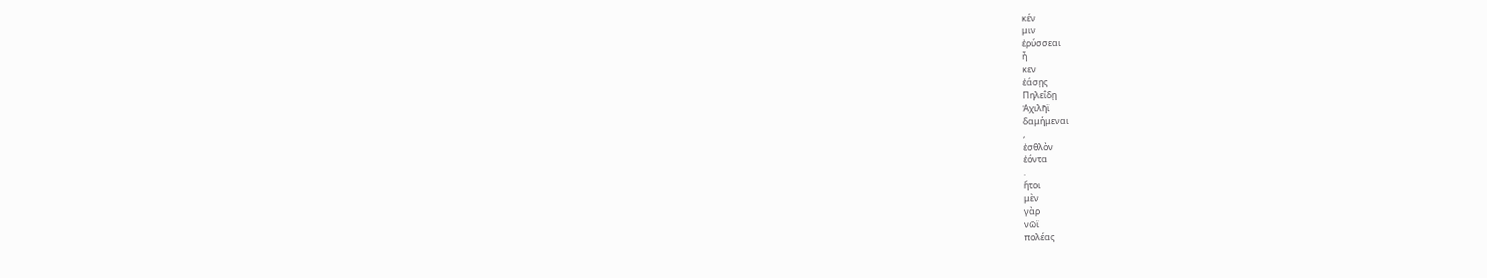κέν
μιν
ἐρύσσεαι
ἦ
κεν
ἐάσῃς
Πηλεΐδῃ
Ἀχιλῆϊ
δαμήμεναι
,
ἐσθλὸν
ἐόντα
.
ἤτοι
μὲν
γὰρ
νῶϊ
πολέας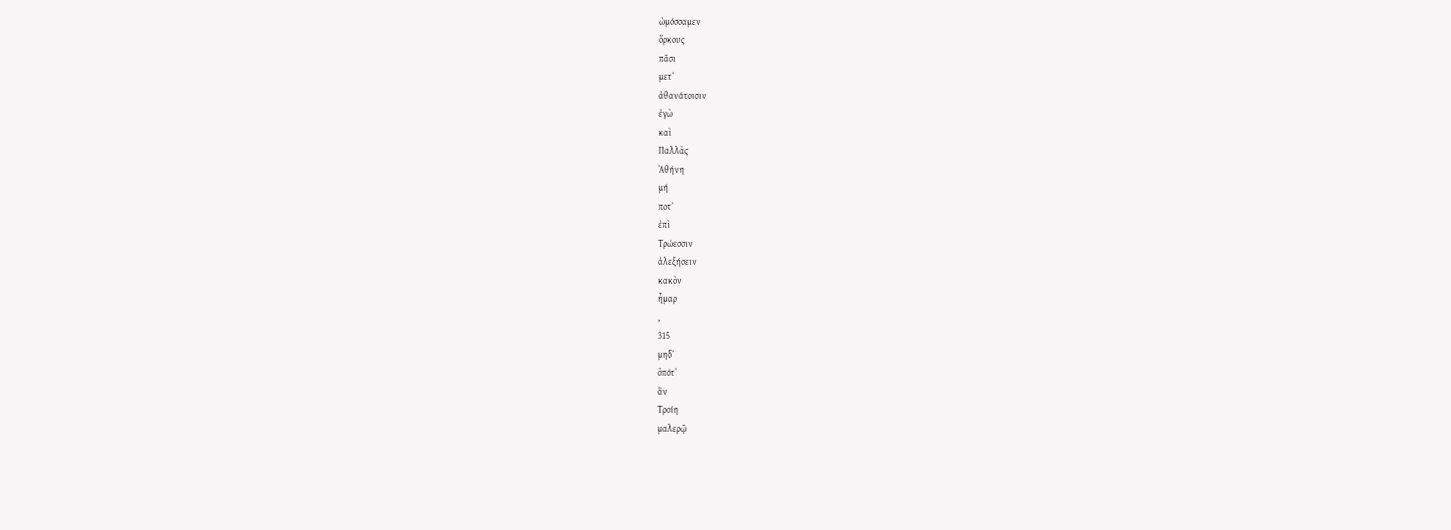ὠμόσσαμεν
ὅρκους
πᾶσι
μετʼ
ἀθανάτοισιν
ἐγὼ
καὶ
Παλλὰς
Ἀθήνη
μή
ποτʼ
ἐπὶ
Τρώεσσιν
ἀλεξήσειν
κακὸν
ἦμαρ
,
315
μηδʼ
ὁπότʼ
ἂν
Τροίη
μαλερῷ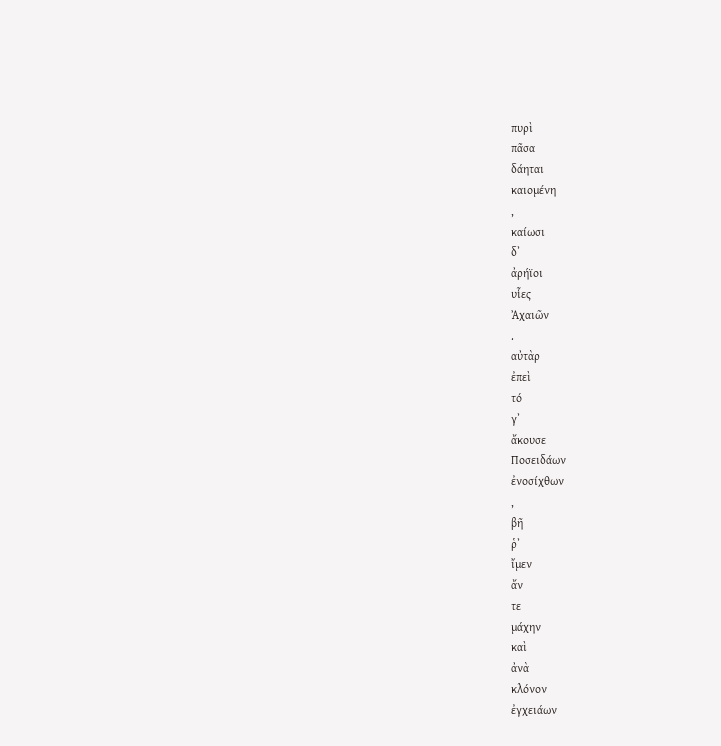πυρὶ
πᾶσα
δάηται
καιομένη
,
καίωσι
δʼ
ἀρήϊοι
υἷες
Ἀχαιῶν
.
αὐτὰρ
ἐπεὶ
τό
γʼ
ἄκουσε
Ποσειδάων
ἐνοσίχθων
,
βῆ
ῥʼ
ἴμεν
ἄν
τε
μάχην
καὶ
ἀνὰ
κλόνον
ἐγχειάων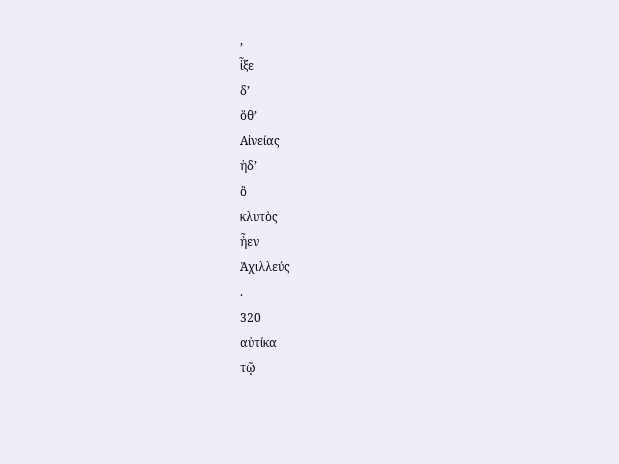,
ἷξε
δʼ
ὅθʼ
Αἰνείας
ἠδʼ
ὃ
κλυτὸς
ἦεν
Ἀχιλλεύς
.
320
αὐτίκα
τῷ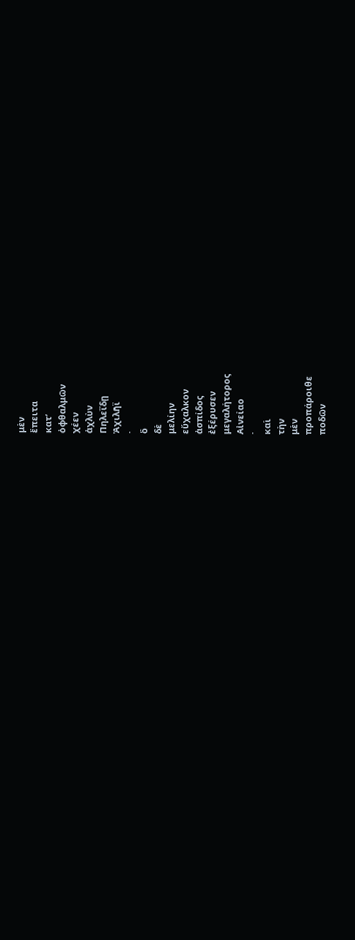μὲν
ἔπειτα
κατʼ
ὀφθαλμῶν
χέεν
ἀχλὺν
Πηλεΐδῃ
Ἀχιλῆϊ
·
ὃ
δὲ
μελίην
εὔχαλκον
ἀσπίδος
ἐξέρυσεν
μεγαλήτορος
Αἰνείαο
·
καὶ
τὴν
μὲν
προπάροιθε
ποδῶν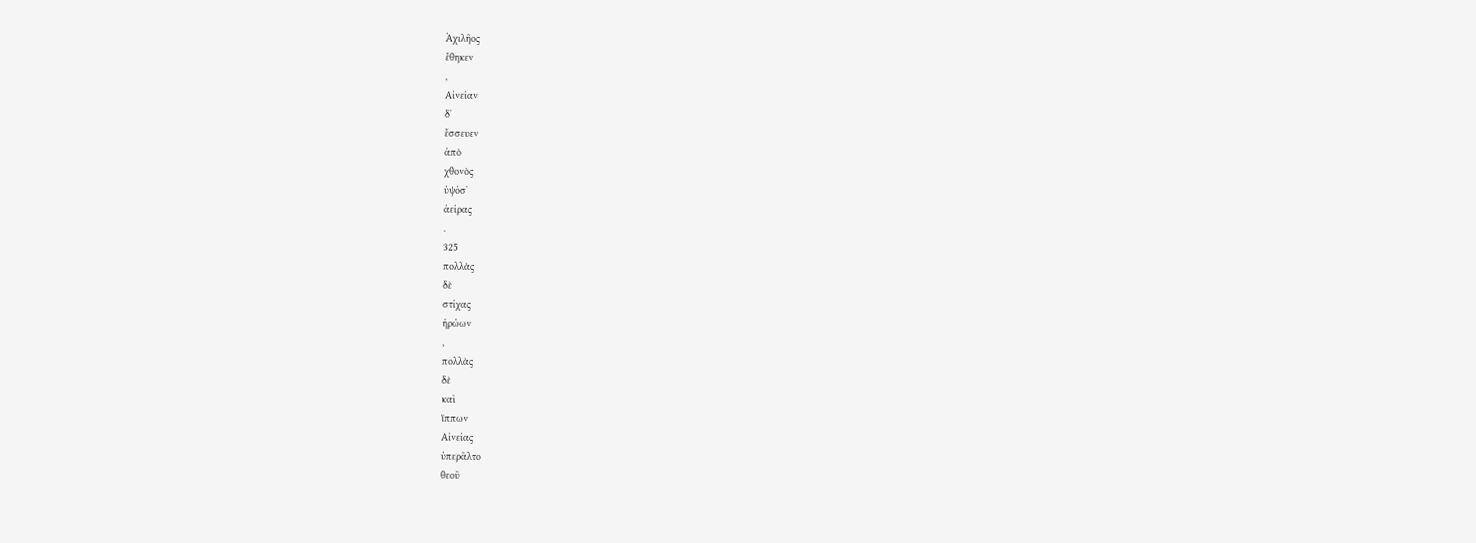Ἀχιλῆος
ἔθηκεν
,
Αἰνείαν
δʼ
ἔσσευεν
ἀπὸ
χθονὸς
ὑψόσʼ
ἀείρας
.
325
πολλὰς
δὲ
στίχας
ἡρώων
,
πολλὰς
δὲ
καὶ
ἵππων
Αἰνείας
ὑπερᾶλτο
θεοῦ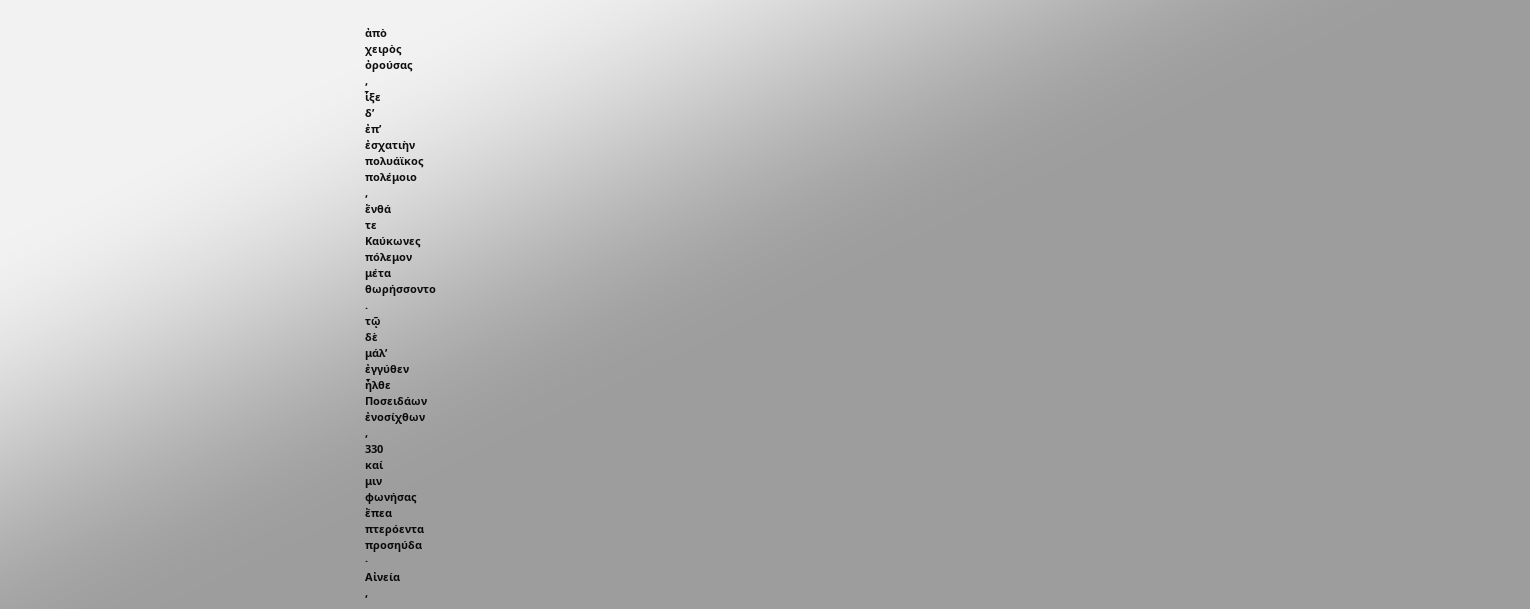ἀπὸ
χειρὸς
ὀρούσας
,
ἷξε
δʼ
ἐπʼ
ἐσχατιὴν
πολυάϊκος
πολέμοιο
,
ἔνθά
τε
Καύκωνες
πόλεμον
μέτα
θωρήσσοντο
.
τῷ
δὲ
μάλʼ
ἐγγύθεν
ἦλθε
Ποσειδάων
ἐνοσίχθων
,
330
καί
μιν
φωνήσας
ἔπεα
πτερόεντα
προσηύδα
·
Αἰνεία
,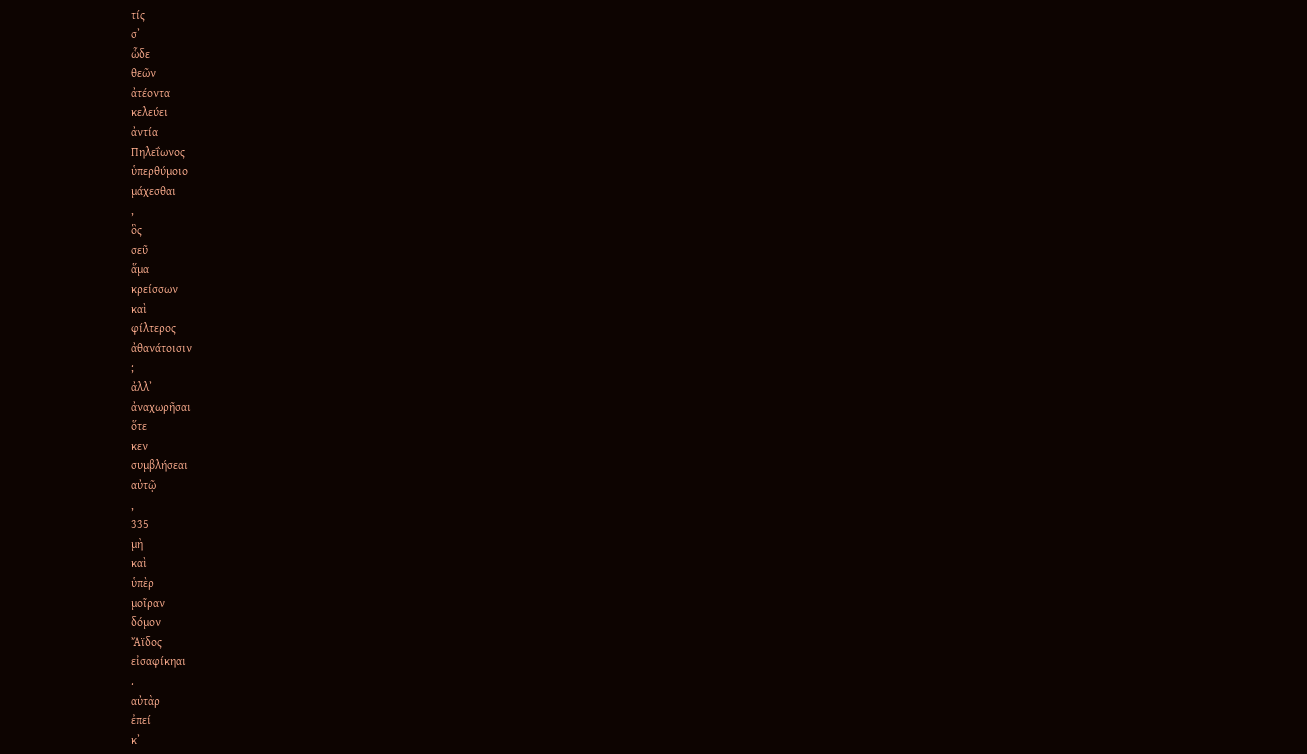τίς
σʼ
ὧδε
θεῶν
ἀτέοντα
κελεύει
ἀντία
Πηλεΐωνος
ὑπερθύμοιο
μάχεσθαι
,
ὃς
σεῦ
ἅμα
κρείσσων
καὶ
φίλτερος
ἀθανάτοισιν
;
ἀλλʼ
ἀναχωρῆσαι
ὅτε
κεν
συμβλήσεαι
αὐτῷ
,
335
μὴ
καὶ
ὑπὲρ
μοῖραν
δόμον
Ἄϊδος
εἰσαφίκηαι
.
αὐτὰρ
ἐπεί
κʼ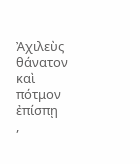Ἀχιλεὺς
θάνατον
καὶ
πότμον
ἐπίσπῃ
,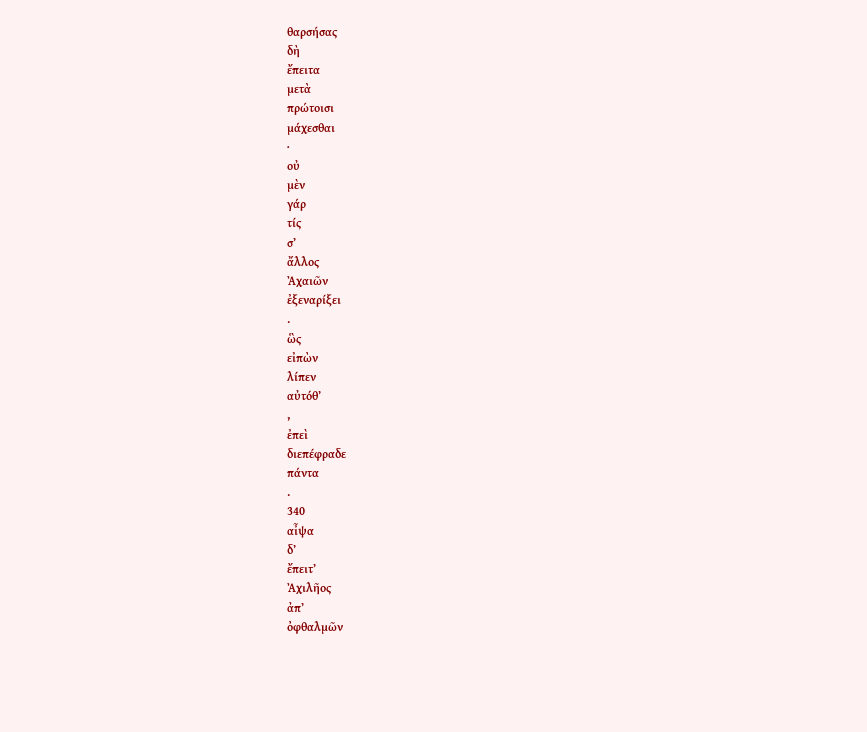θαρσήσας
δὴ
ἔπειτα
μετὰ
πρώτοισι
μάχεσθαι
·
οὐ
μὲν
γάρ
τίς
σʼ
ἄλλος
Ἀχαιῶν
ἐξεναρίξει
.
ὣς
εἰπὼν
λίπεν
αὐτόθʼ
,
ἐπεὶ
διεπέφραδε
πάντα
.
340
αἶψα
δʼ
ἔπειτʼ
Ἀχιλῆος
ἀπʼ
ὀφθαλμῶν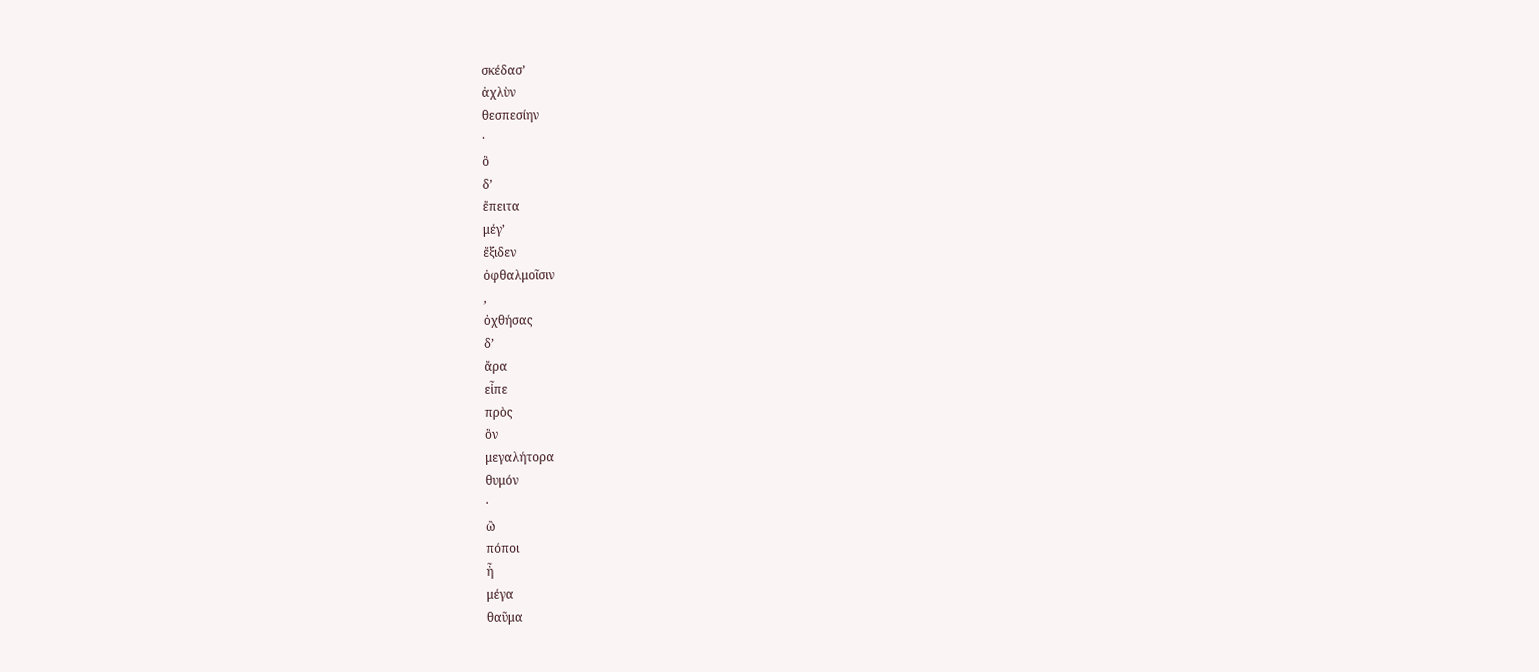σκέδασʼ
ἀχλὺν
θεσπεσίην
·
ὃ
δʼ
ἔπειτα
μέγʼ
ἔξιδεν
ὀφθαλμοῖσιν
,
ὀχθήσας
δʼ
ἄρα
εἶπε
πρὸς
ὃν
μεγαλήτορα
θυμόν
·
ὢ
πόποι
ἦ
μέγα
θαῦμα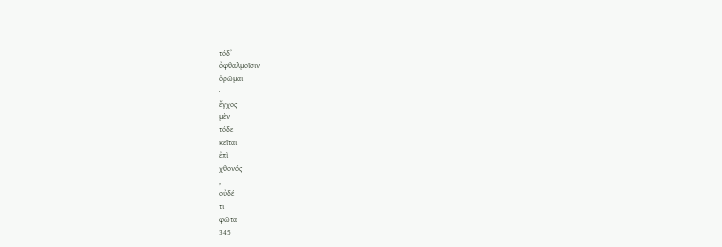τόδʼ
ὀφθαλμοῖσιν
ὁρῶμαι
·
ἔγχος
μὲν
τόδε
κεῖται
ἐπὶ
χθονός
,
οὐδέ
τι
φῶτα
345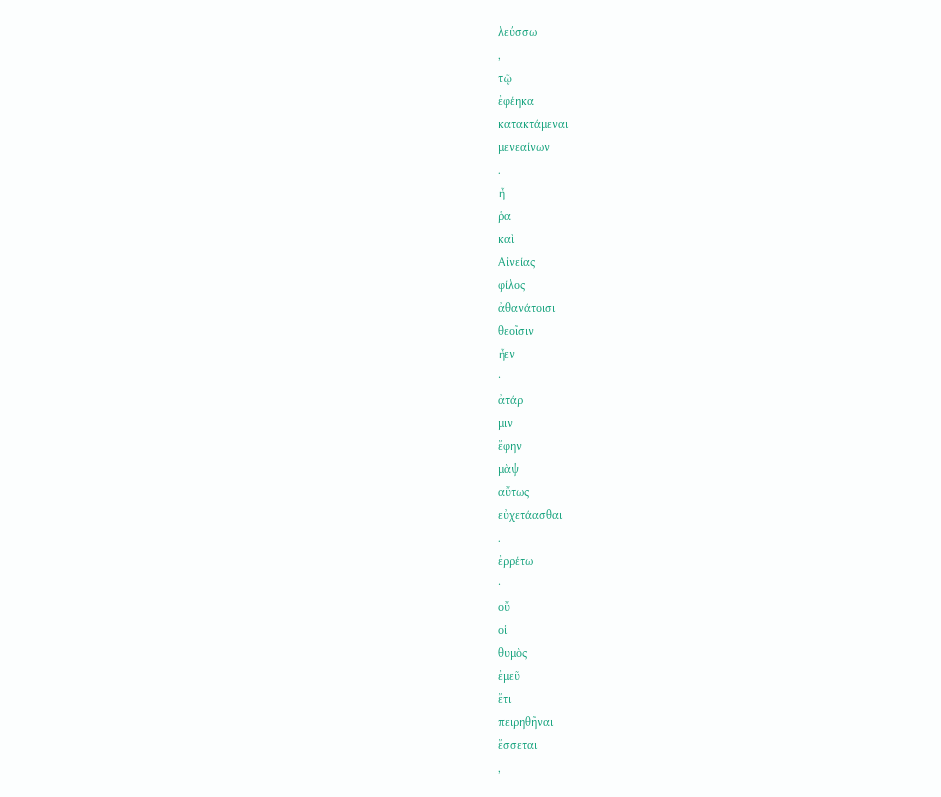λεύσσω
,
τῷ
ἐφέηκα
κατακτάμεναι
μενεαίνων
.
ἦ
ῥα
καὶ
Αἰνείας
φίλος
ἀθανάτοισι
θεοῖσιν
ἦεν
·
ἀτάρ
μιν
ἔφην
μὰψ
αὔτως
εὐχετάασθαι
.
ἐρρέτω
·
οὔ
οἱ
θυμὸς
ἐμεῦ
ἔτι
πειρηθῆναι
ἔσσεται
,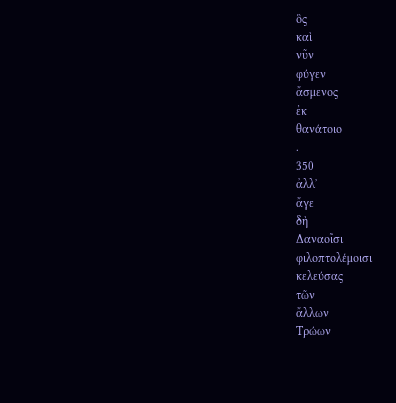ὃς
καὶ
νῦν
φύγεν
ἄσμενος
ἐκ
θανάτοιο
.
350
ἀλλʼ
ἄγε
δὴ
Δαναοῖσι
φιλοπτολέμοισι
κελεύσας
τῶν
ἄλλων
Τρώων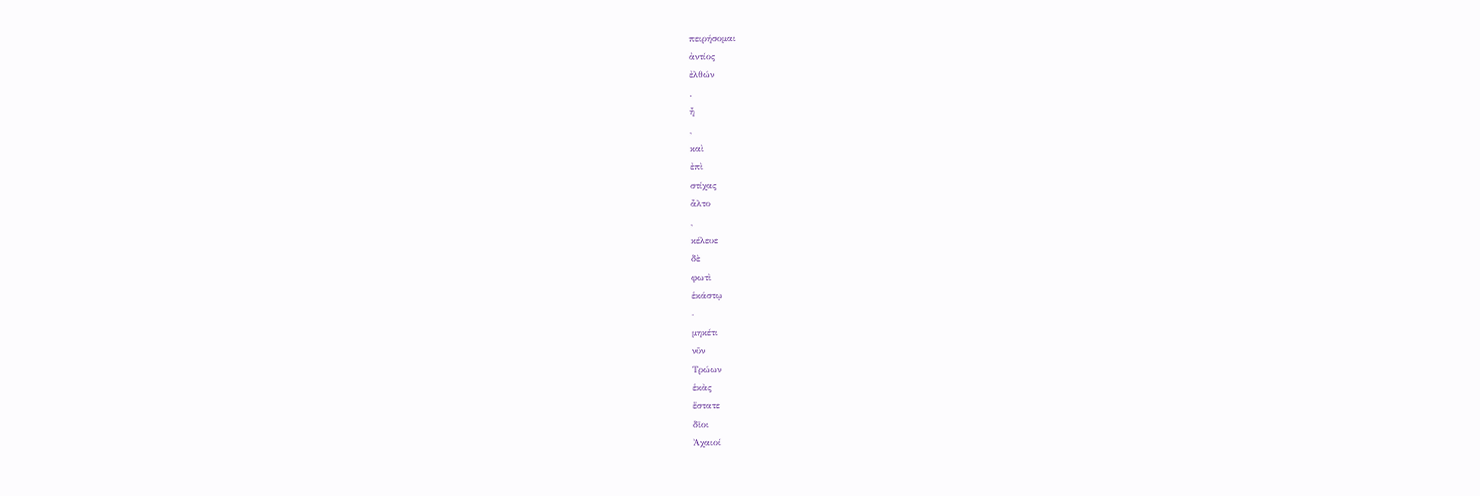πειρήσομαι
ἀντίος
ἐλθών
.
ἦ
,
καὶ
ἐπὶ
στίχας
ἆλτο
,
κέλευε
δὲ
φωτὶ
ἑκάστῳ
·
μηκέτι
νῦν
Τρώων
ἑκὰς
ἕστατε
δῖοι
Ἀχαιοί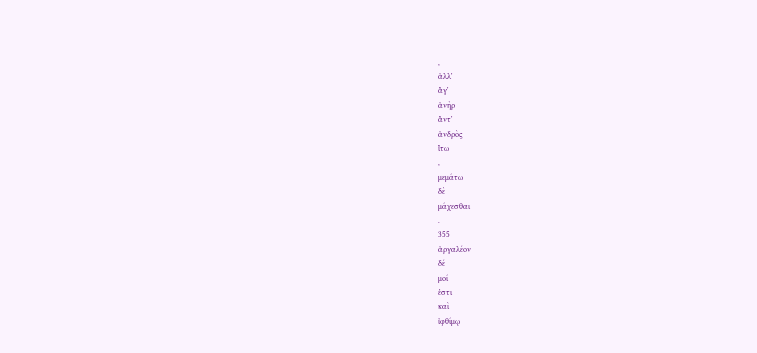,
ἀλλʼ
ἄγʼ
ἀνὴρ
ἄντʼ
ἀνδρὸς
ἴτω
,
μεμάτω
δὲ
μάχεσθαι
.
355
ἀργαλέον
δέ
μοί
ἐστι
καὶ
ἰφθίμῳ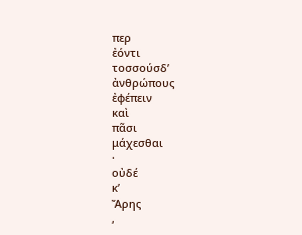περ
ἐόντι
τοσσούσδʼ
ἀνθρώπους
ἐφέπειν
καὶ
πᾶσι
μάχεσθαι
·
οὐδέ
κʼ
Ἄρης
,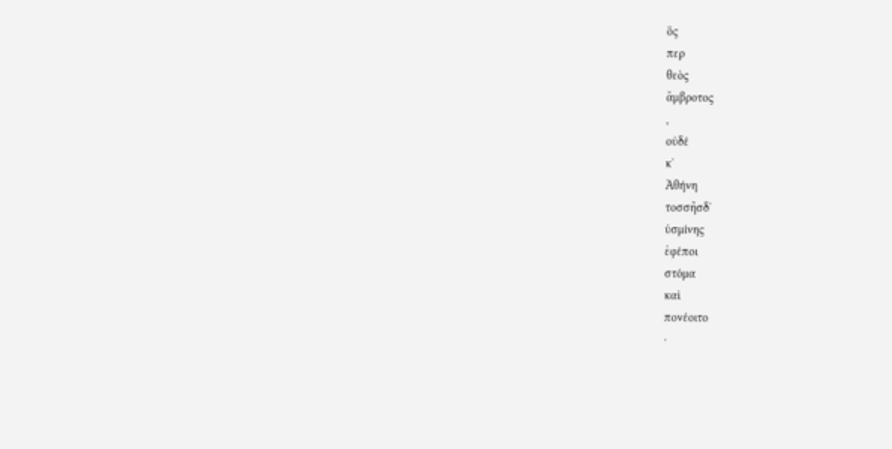ὅς
περ
θεὸς
ἄμβροτος
,
οὐδέ
κʼ
Ἀθήνη
τοσσῆσδʼ
ὑσμίνης
ἐφέποι
στόμα
καὶ
πονέοιτο
·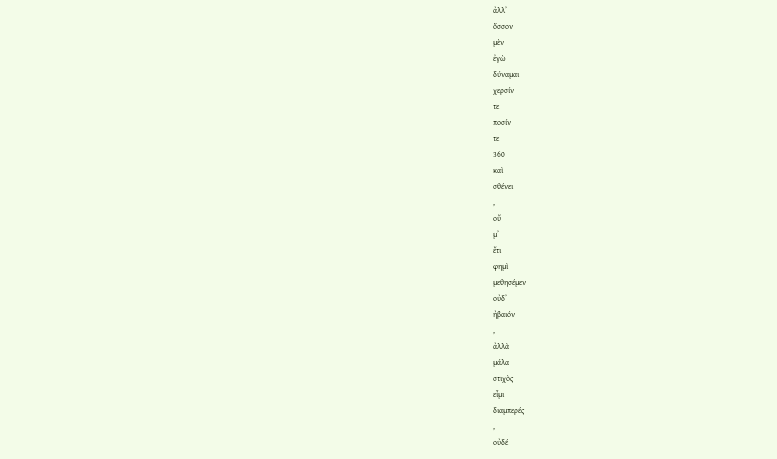ἀλλʼ
ὅσσον
μὲν
ἐγὼ
δύναμαι
χερσίν
τε
ποσίν
τε
360
καὶ
σθένει
,
οὔ
μʼ
ἔτι
φημὶ
μεθησέμεν
οὐδʼ
ἠβαιόν
,
ἀλλὰ
μάλα
στιχὸς
εἶμι
διαμπερές
,
οὐδέ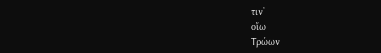τινʼ
οἴω
Τρώων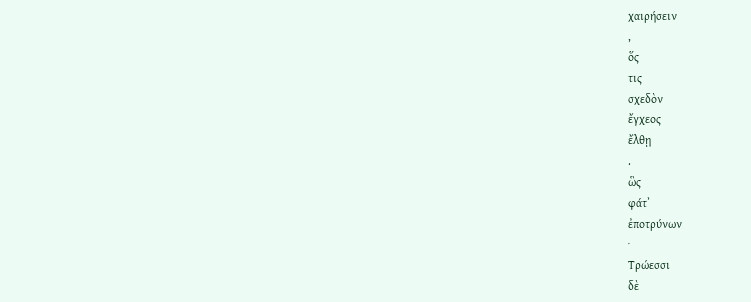χαιρήσειν
,
ὅς
τις
σχεδὸν
ἔγχεος
ἔλθῃ
.
ὣς
φάτʼ
ἐποτρύνων
·
Τρώεσσι
δὲ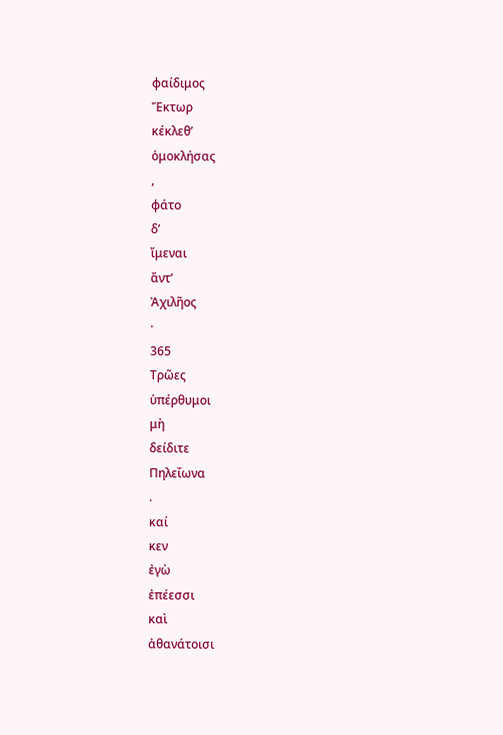φαίδιμος
Ἕκτωρ
κέκλεθʼ
ὁμοκλήσας
,
φάτο
δʼ
ἴμεναι
ἄντʼ
Ἀχιλῆος
·
365
Τρῶες
ὑπέρθυμοι
μὴ
δείδιτε
Πηλεΐωνα
.
καί
κεν
ἐγὼ
ἐπέεσσι
καὶ
ἀθανάτοισι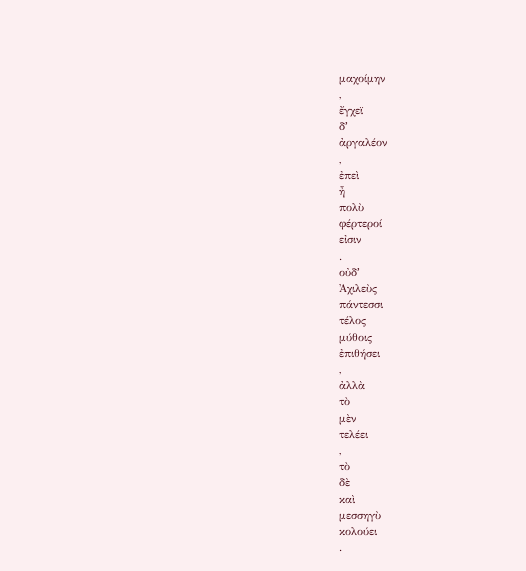μαχοίμην
,
ἔγχεϊ
δʼ
ἀργαλέον
,
ἐπεὶ
ἦ
πολὺ
φέρτεροί
εἰσιν
.
οὐδʼ
Ἀχιλεὺς
πάντεσσι
τέλος
μύθοις
ἐπιθήσει
,
ἀλλὰ
τὸ
μὲν
τελέει
,
τὸ
δὲ
καὶ
μεσσηγὺ
κολούει
.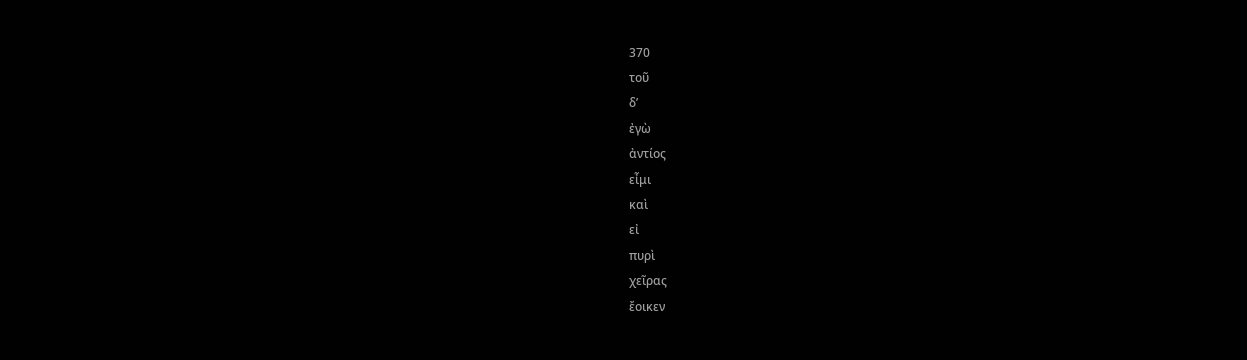370
τοῦ
δʼ
ἐγὼ
ἀντίος
εἶμι
καὶ
εἰ
πυρὶ
χεῖρας
ἔοικεν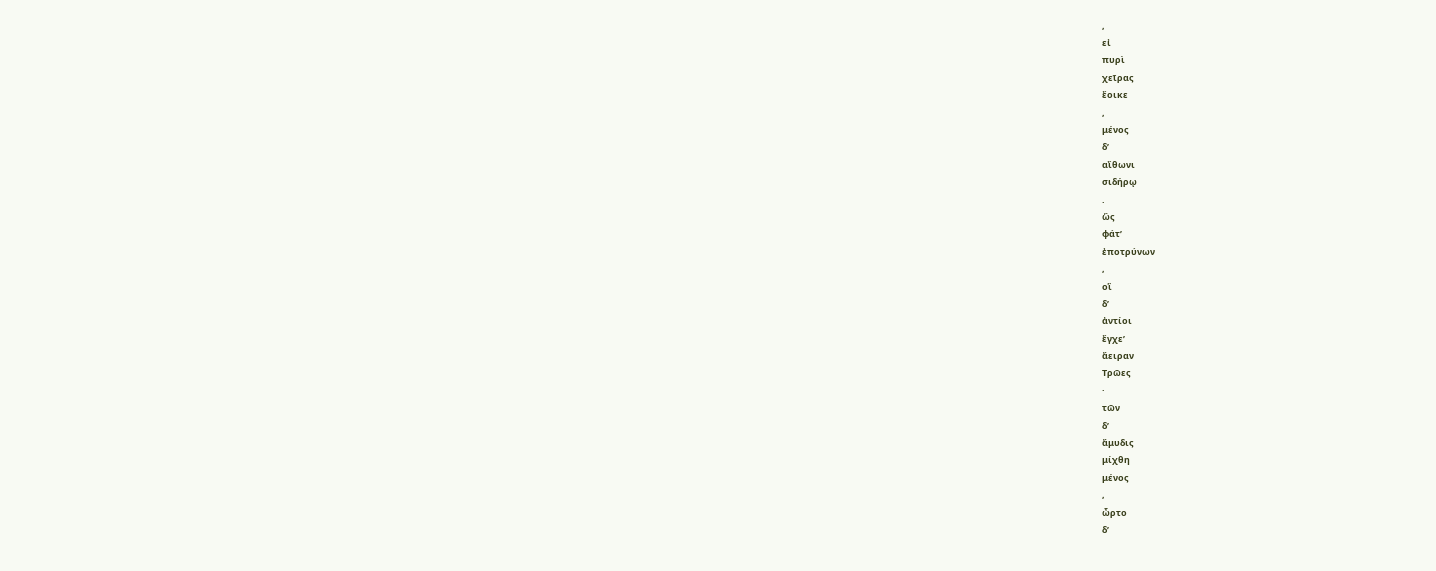,
εἰ
πυρὶ
χεῖρας
ἔοικε
,
μένος
δʼ
αἴθωνι
σιδήρῳ
.
ὣς
φάτʼ
ἐποτρύνων
,
οἳ
δʼ
ἀντίοι
ἔγχεʼ
ἄειραν
Τρῶες
·
τῶν
δʼ
ἄμυδις
μίχθη
μένος
,
ὦρτο
δʼ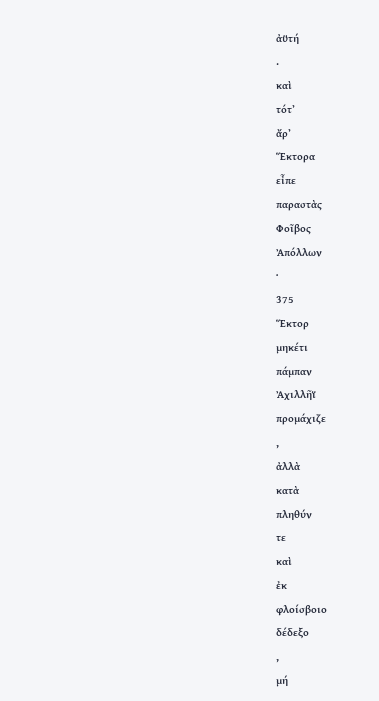ἀϋτή
.
καὶ
τότʼ
ἄρʼ
Ἕκτορα
εἶπε
παραστὰς
Φοῖβος
Ἀπόλλων
·
375
Ἕκτορ
μηκέτι
πάμπαν
Ἀχιλλῆϊ
προμάχιζε
,
ἀλλὰ
κατὰ
πληθύν
τε
καὶ
ἐκ
φλοίσβοιο
δέδεξο
,
μή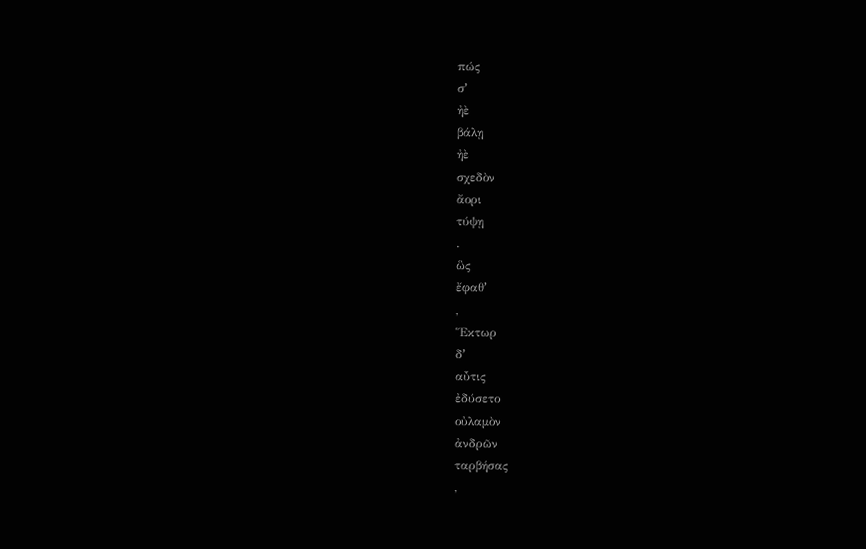πώς
σʼ
ἠὲ
βάλῃ
ἠὲ
σχεδὸν
ἄορι
τύψῃ
.
ὣς
ἔφαθʼ
,
Ἕκτωρ
δʼ
αὖτις
ἐδύσετο
οὐλαμὸν
ἀνδρῶν
ταρβήσας
,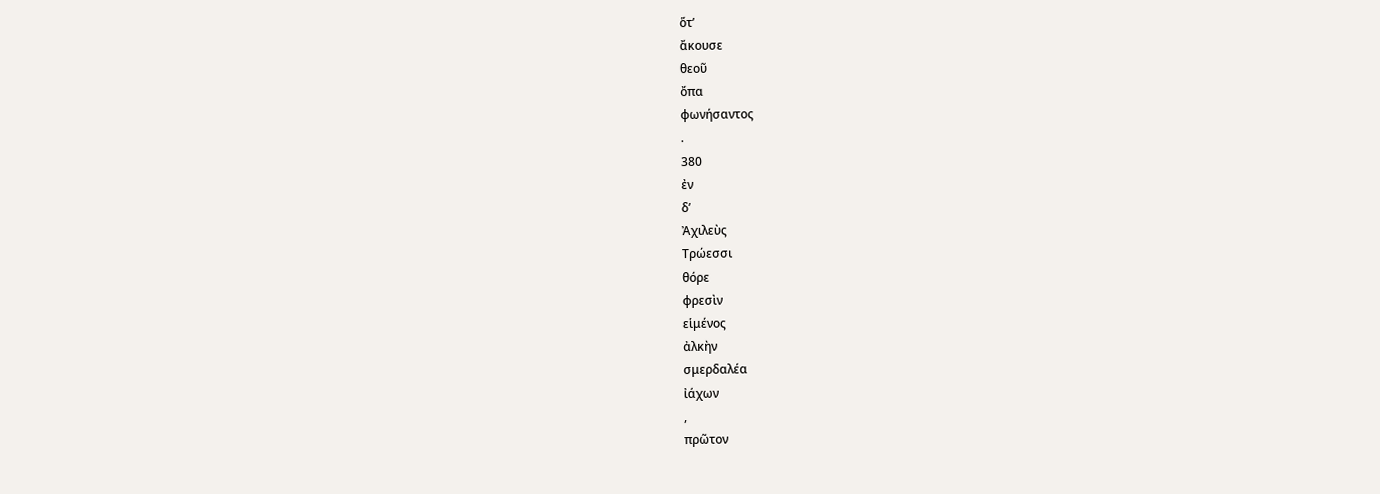ὅτʼ
ἄκουσε
θεοῦ
ὄπα
φωνήσαντος
.
380
ἐν
δʼ
Ἀχιλεὺς
Τρώεσσι
θόρε
φρεσὶν
εἱμένος
ἀλκὴν
σμερδαλέα
ἰάχων
,
πρῶτον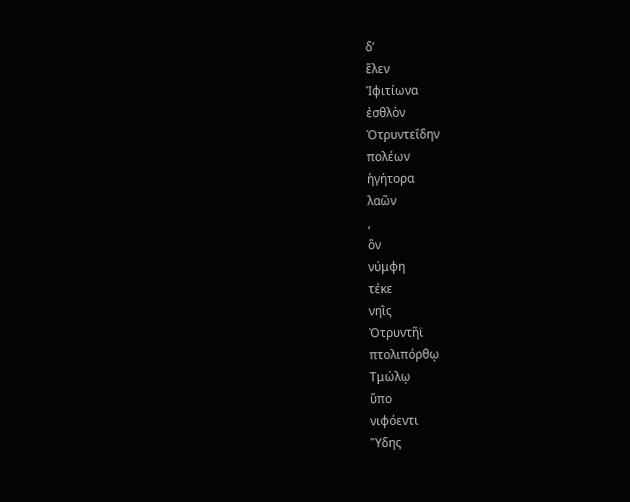δʼ
ἕλεν
Ἰφιτίωνα
ἐσθλὸν
Ὀτρυντεΐδην
πολέων
ἡγήτορα
λαῶν
,
ὃν
νύμφη
τέκε
νηῒς
Ὀτρυντῆϊ
πτολιπόρθῳ
Τμώλῳ
ὕπο
νιφόεντι
Ὕδης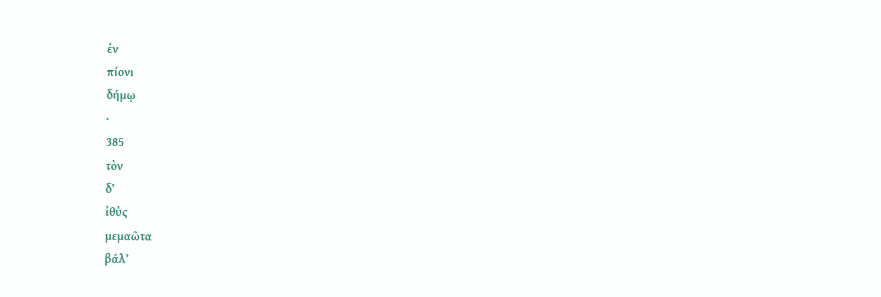ἐν
πίονι
δήμῳ
·
385
τὸν
δʼ
ἰθὺς
μεμαῶτα
βάλʼ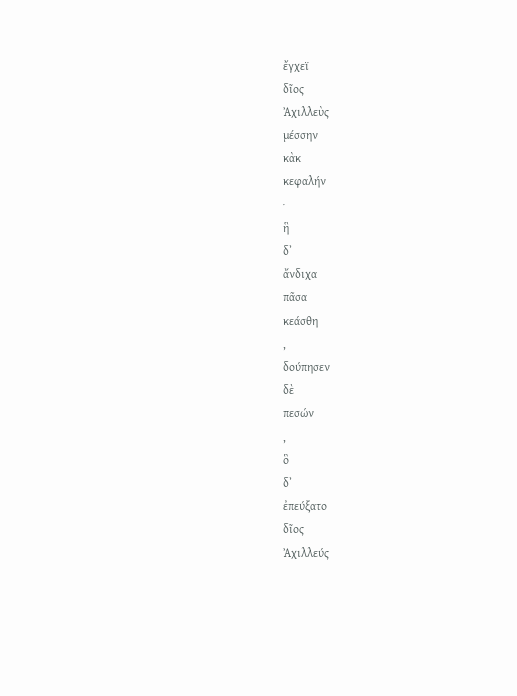ἔγχεϊ
δῖος
Ἀχιλλεὺς
μέσσην
κὰκ
κεφαλήν
·
ἣ
δʼ
ἄνδιχα
πᾶσα
κεάσθη
,
δούπησεν
δὲ
πεσών
,
ὃ
δʼ
ἐπεύξατο
δῖος
Ἀχιλλεύς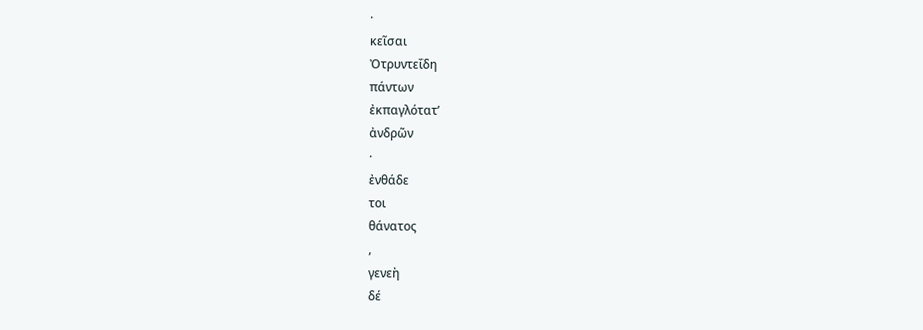·
κεῖσαι
Ὀτρυντεΐδη
πάντων
ἐκπαγλότατʼ
ἀνδρῶν
·
ἐνθάδε
τοι
θάνατος
,
γενεὴ
δέ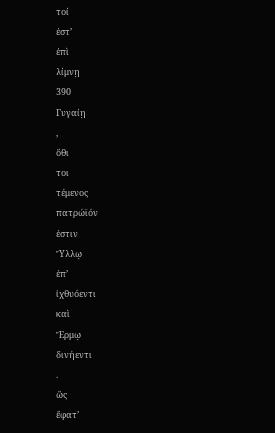τοί
ἐστʼ
ἐπὶ
λίμνῃ
390
Γυγαίῃ
,
ὅθι
τοι
τέμενος
πατρώϊόν
ἐστιν
Ὕλλῳ
ἐπʼ
ἰχθυόεντι
καὶ
Ἕρμῳ
δινήεντι
.
ὣς
ἔφατʼ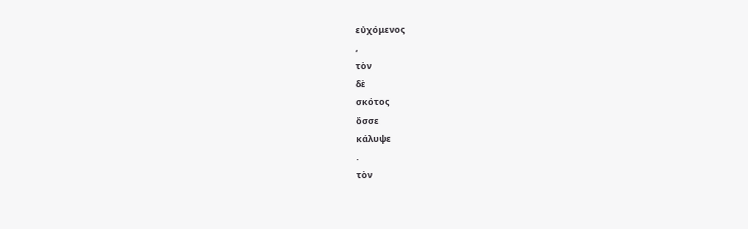εὐχόμενος
,
τὸν
δὲ
σκότος
ὄσσε
κάλυψε
.
τὸν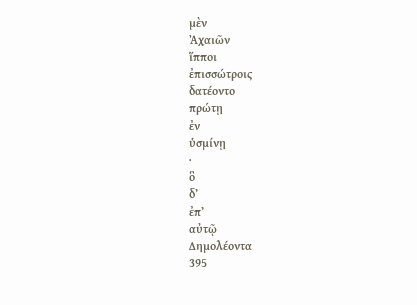μὲν
Ἀχαιῶν
ἵπποι
ἐπισσώτροις
δατέοντο
πρώτῃ
ἐν
ὑσμίνῃ
·
ὃ
δʼ
ἐπʼ
αὐτῷ
Δημολέοντα
395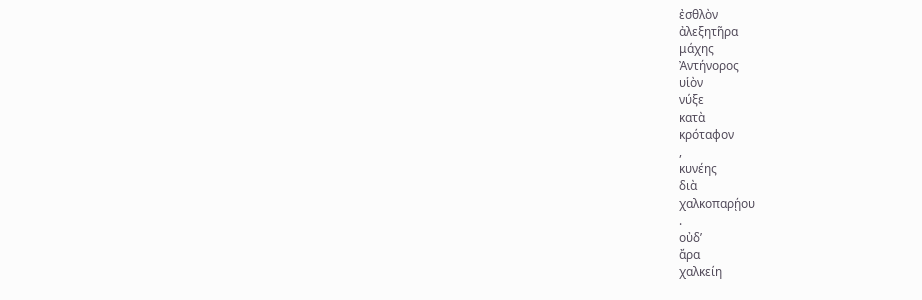ἐσθλὸν
ἀλεξητῆρα
μάχης
Ἀντήνορος
υἱὸν
νύξε
κατὰ
κρόταφον
,
κυνέης
διὰ
χαλκοπαρῄου
.
οὐδʼ
ἄρα
χαλκείη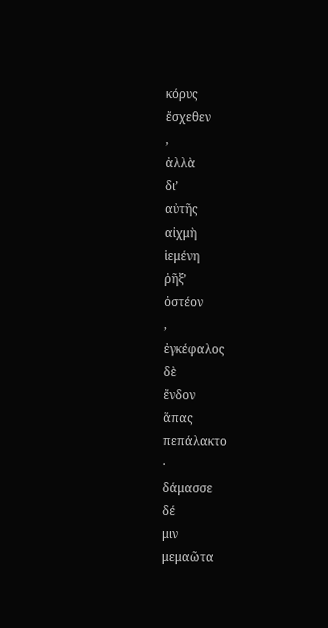κόρυς
ἔσχεθεν
,
ἀλλὰ
διʼ
αὐτῆς
αἰχμὴ
ἱεμένη
ῥῆξʼ
ὀστέον
,
ἐγκέφαλος
δὲ
ἔνδον
ἅπας
πεπάλακτο
·
δάμασσε
δέ
μιν
μεμαῶτα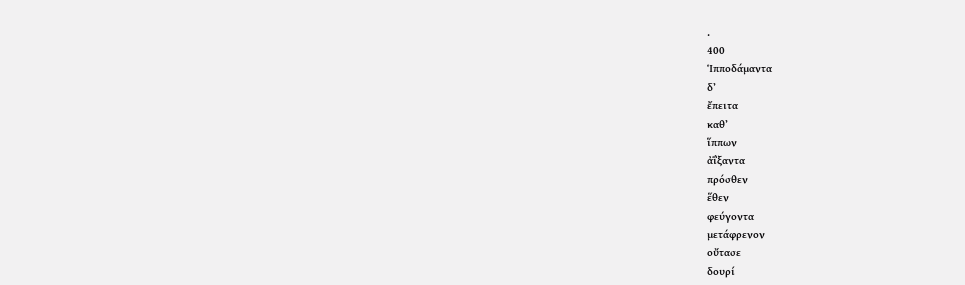.
400
Ἱπποδάμαντα
δʼ
ἔπειτα
καθʼ
ἵππων
ἀΐξαντα
πρόσθεν
ἕθεν
φεύγοντα
μετάφρενον
οὔτασε
δουρί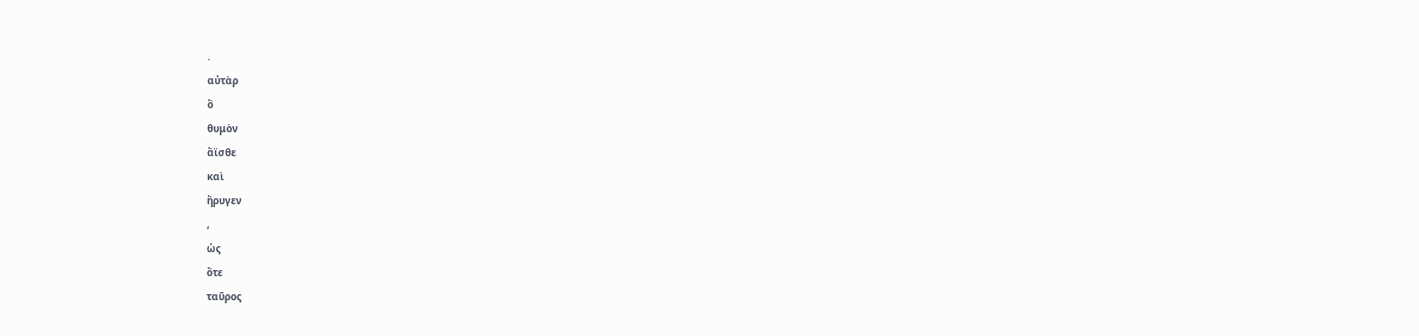.
αὐτὰρ
ὃ
θυμὸν
ἄϊσθε
καὶ
ἤρυγεν
,
ὡς
ὅτε
ταῦρος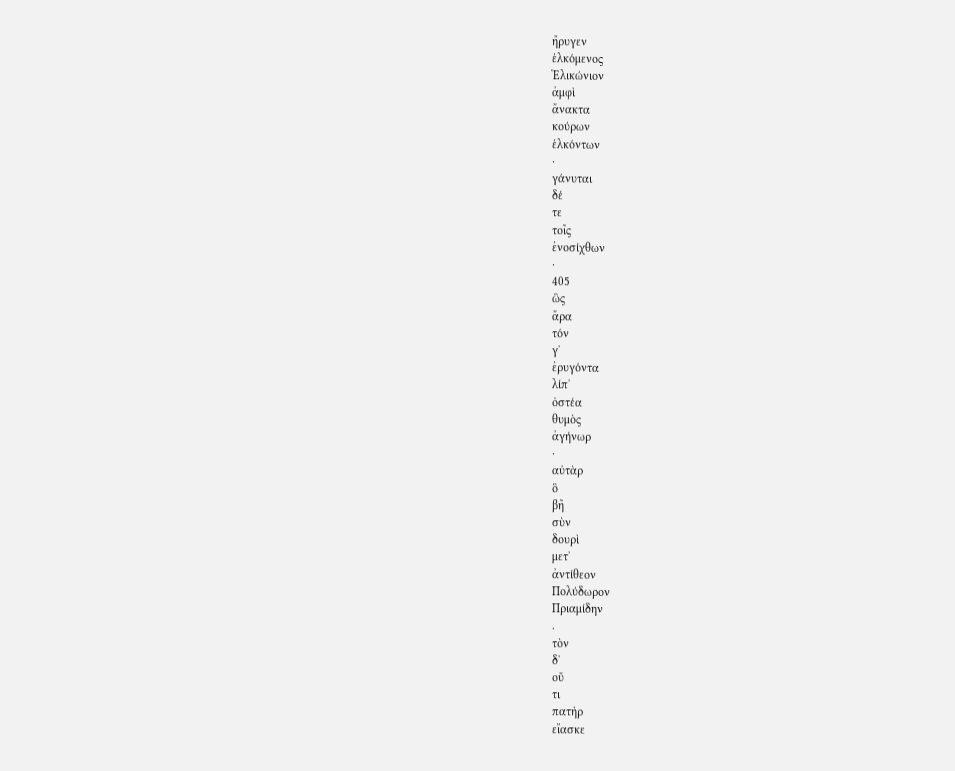ἤρυγεν
ἑλκόμενος
Ἑλικώνιον
ἀμφὶ
ἄνακτα
κούρων
ἑλκόντων
·
γάνυται
δέ
τε
τοῖς
ἐνοσίχθων
·
405
ὣς
ἄρα
τόν
γʼ
ἐρυγόντα
λίπʼ
ὀστέα
θυμὸς
ἀγήνωρ
·
αὐτὰρ
ὃ
βῆ
σὺν
δουρὶ
μετʼ
ἀντίθεον
Πολύδωρον
Πριαμίδην
.
τὸν
δʼ
οὔ
τι
πατὴρ
εἴασκε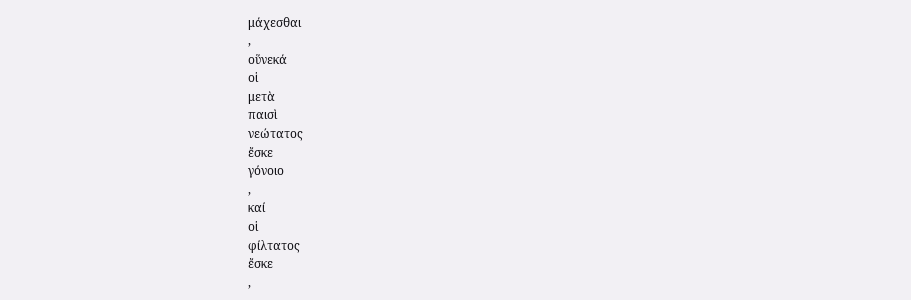μάχεσθαι
,
οὕνεκά
οἱ
μετὰ
παισὶ
νεώτατος
ἔσκε
γόνοιο
,
καί
οἱ
φίλτατος
ἔσκε
,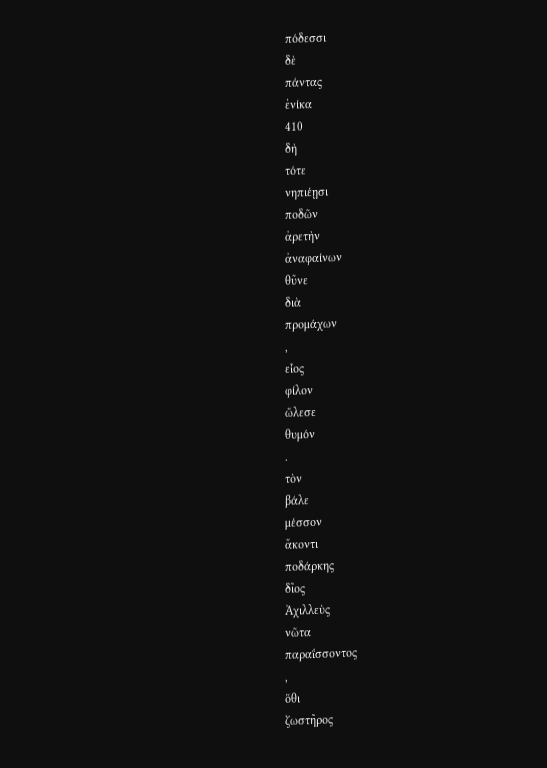πόδεσσι
δὲ
πάντας
ἐνίκα
410
δὴ
τότε
νηπιέῃσι
ποδῶν
ἀρετὴν
ἀναφαίνων
θῦνε
διὰ
προμάχων
,
εἷος
φίλον
ὤλεσε
θυμόν
.
τὸν
βάλε
μέσσον
ἄκοντι
ποδάρκης
δῖος
Ἀχιλλεὺς
νῶτα
παραΐσσοντος
,
ὅθι
ζωστῆρος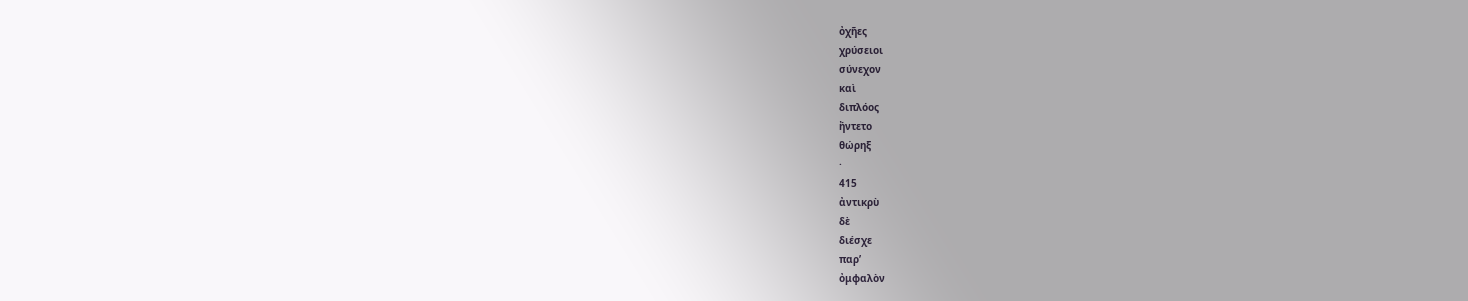ὀχῆες
χρύσειοι
σύνεχον
καὶ
διπλόος
ἤντετο
θώρηξ
·
415
ἀντικρὺ
δὲ
διέσχε
παρʼ
ὀμφαλὸν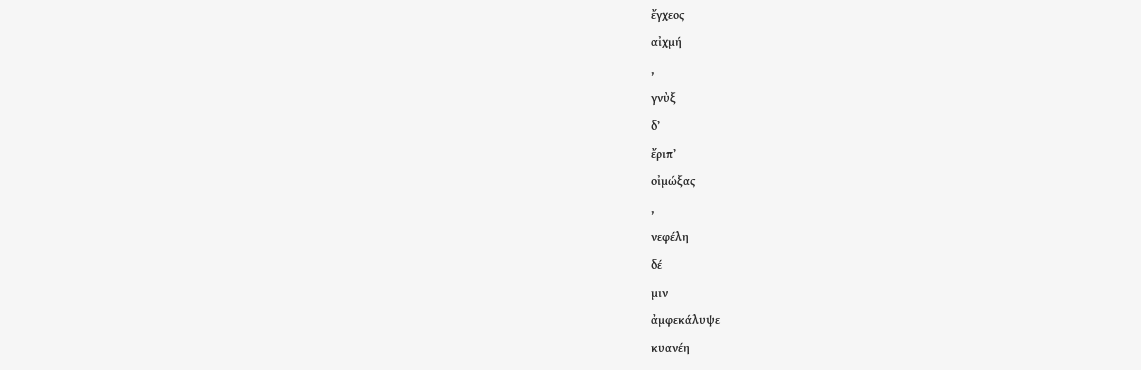ἔγχεος
αἰχμή
,
γνὺξ
δʼ
ἔριπʼ
οἰμώξας
,
νεφέλη
δέ
μιν
ἀμφεκάλυψε
κυανέη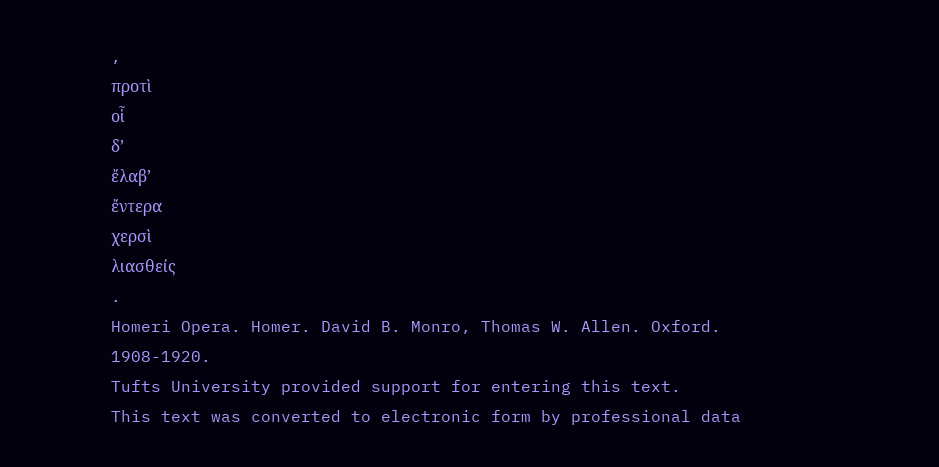,
προτὶ
οἷ
δʼ
ἔλαβʼ
ἔντερα
χερσὶ
λιασθείς
.
Homeri Opera. Homer. David B. Monro, Thomas W. Allen. Oxford. 1908-1920.
Tufts University provided support for entering this text.
This text was converted to electronic form by professional data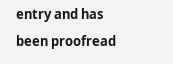entry and has been proofread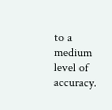to a medium level of accuracy.